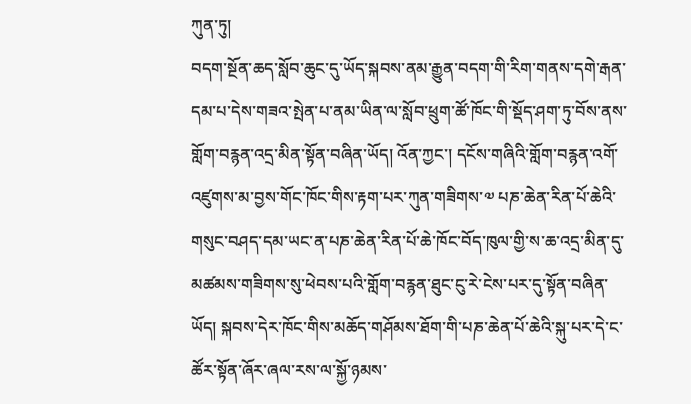ཀུན་ཏུ།
བདག་སྔོན་ཆད་སློབ་ཆུང་དུ་ཡོད་སྐབས་ནམ་རྒྱུན་བདག་གི་རིག་གནས་དགེ་རྒན་དམ་པ་དེས་གཟའ་སྤེན་པ་ནམ་ཡིན་ལ་སློབ་ཕྲུག་ཚོ་ཁོང་གི་སྡོད་ཤག་ཏུ་བོས་ནས་གློག་བརྙན་འདྲ་མིན་སྟོན་བཞིན་ཡོད། འོན་ཀྱང་། དངོས་གཞིའི་གློག་བརྙན་འགོ་འཛུགས་མ་བྱས་གོང་ཁོང་གིས་རྟག་པར་ཀུན་གཟིགས་༧ པཎ་ཆེན་རིན་པོ་ཆེའི་གསུང་བཤད་དམ་ཡང་ན་པཎ་ཆེན་རིན་པོ་ཆེ་ཁོང་བོད་ཁུལ་གྱི་ས་ཆ་འདྲ་མིན་དུ་མཚམས་གཟིགས་སུ་ཕེབས་པའི་གློག་བརྙན་ཐུང་ངུ་རེ་ངེས་པར་དུ་སྟོན་བཞིན་ཡོད། སྐབས་དེར་ཁོང་གིས་མཆོད་གཤོམས་ཐོག་གི་པཎ་ཆེན་པོ་ཆེའི་སྐུ་པར་དེ་ང་ཚོར་སྟོན་ཞོར་ཞལ་རས་ལ་སྐྱོ་ཉམས་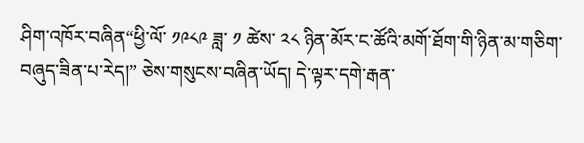ཤིག་འཁོར་བཞིན“ཕྱི་ལོ་ ༡༩༨༩ ཟླ་ ༡ ཚེས་ ༢༨ ཉིན་མོར་ང་ཚོའི་མགོ་ཐོག་གི་ཉིན་མ་གཅིག་བཞུད་ཟིན་པ་རེད།” ཅེས་གསུངས་བཞིན་ཡོད། དེ་ལྟར་དགེ་རྒན་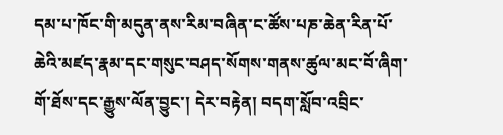དམ་པ་ཁོང་གི་མདུན་ནས་རིམ་བཞིན་ང་ཚོས་པཎ་ཆེན་རིན་པོ་ཆེའི་མཛད་རྣམ་དང་གསུང་བཤད་སོགས་གནས་ཚུལ་མང་བོ་ཞིག་གོ་ཐོས་དང་རྒྱུས་ལོན་བྱུང་། དེར་བརྟེན། བདག་སློབ་འབྲིང་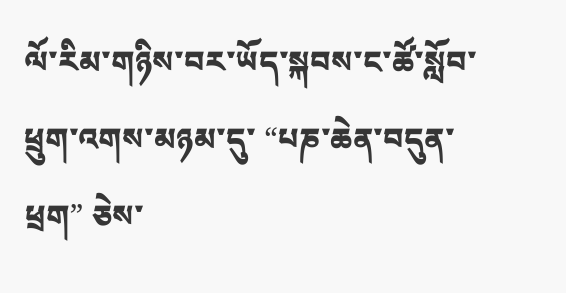ལོ་རིམ་གཉིས་བར་ཡོད་སྐབས་ང་ཚོ་སློབ་ཕྲུག་འགས་མཉམ་དུ་ “པཎ་ཆེན་བདུན་ཕྲག” ཅེས་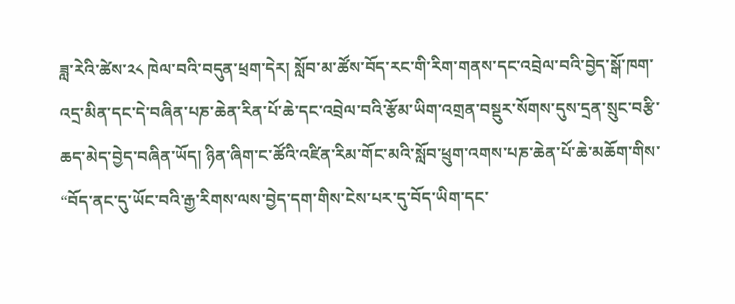ཟླ་རེའི་ཚེས་༢༨ ཁེལ་བའི་བདུན་ཕྲག་དེར། སློབ་མ་ཚོས་བོད་རང་གི་རིག་གནས་དང་འབྲེལ་བའི་བྱེད་སྒོ་ཁག་འདྲ་མིན་དང་དེ་བཞིན་པཎ་ཆེན་རིན་པོ་ཆེ་དང་འབྲེལ་བའི་རྩོམ་ཡིག་འགྲན་བསྡུར་སོགས་དུས་དྲན་སྲུང་བརྩི་ཆད་མེད་བྱེད་བཞིན་ཡོད། ཉིན་ཞིག་ང་ཚོའི་འཛིན་རིམ་གོང་མའི་སློབ་ཕྲུག་འགས་པཎ་ཆེན་པོ་ཆེ་མཆོག་གིས་ “བོད་ནང་དུ་ཡོང་བའི་རྒྱ་རིགས་ལས་བྱེད་དག་གིས་ངེས་པར་དུ་བོད་ཡིག་དང་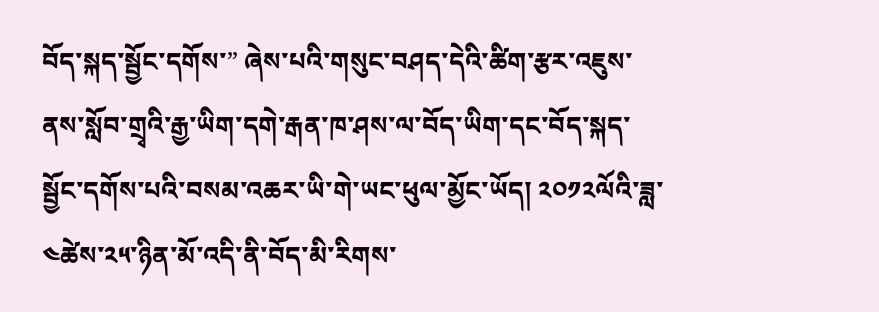བོད་སྐད་སྦྱོང་དགོས་” ཞེས་པའི་གསུང་བཤད་དེའི་ཚིག་རྩར་འཇུས་ནས་སློབ་གྲྭའི་རྒྱ་ཡིག་དགེ་རྒན་ཁ་ཤས་ལ་བོད་ཡིག་དང་བོད་སྐད་སྦྱོང་དགོས་པའི་བསམ་འཆར་ཡི་གེ་ཡང་ཕུལ་མྱོང་ཡོད། ༢༠༡༢ལོའི་ཟླ་༤ཚེས་༢༥་ཉིན་མོ་འདི་ནི་བོད་མི་རིགས་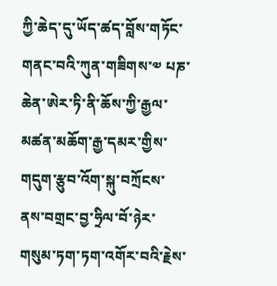ཀྱི་ཆེད་དུ་ཡོད་ཚད་བློས་གཏོང་གནང་བའི་ཀུན་གཟིགས་༧ པཎ་ཆེན་ཨེར་ཏི་ནི་ཆོས་ཀྱི་རྒྱལ་མཚན་མཆོག་རྒྱ་དམར་གྱིས་གདུག་རྩུབ་འོག་སྐུ་བཀྲོངས་ནས་བགྲང་བྱ་ཧྲིལ་བོ་ཉེར་གསུམ་ཏག་ཏག་འགོར་བའི་རྗེས་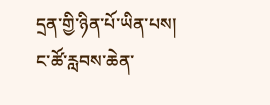དྲན་གྱི་ཉིན་པོ་ཡིན་པས། ང་ཚོ་རླབས་ཆེན་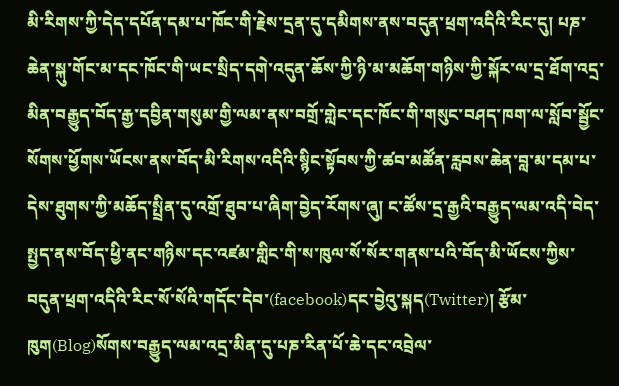མི་རིགས་ཀྱི་དེད་དཔོན་དམ་པ་ཁོང་གི་རྗེས་དྲན་དུ་དམིགས་ནས་བདུན་ཕྲག་འདིའི་རིང་དུ། པཎ་ཆེན་སྐུ་གོང་མ་དང་ཁོང་གི་ཡང་སྲིད་དགེ་འདུན་ཆོས་ཀྱི་ཉི་མ་མཆོག་གཉིས་ཀྱི་སྐོར་ལ་དྲ་ཐོག་འདྲ་མིན་བརྒྱུད་བོད་རྒྱ་དབྱིན་གསུམ་གྱི་ལམ་ནས་བགྲོ་གླེང་དང་ཁོང་གི་གསུང་བཤད་ཁག་ལ་སློབ་སྦྱོང་སོགས་ཕྱོགས་ཡོངས་ནས་བོད་མི་རིགས་འདིའི་སྙིང་སྟོབས་ཀྱི་ཚབ་མཚོན་རླབས་ཆེན་བླ་མ་དམ་པ་དེས་ཐུགས་ཀྱི་མཆོད་སྤྲིན་དུ་འགྲོ་ཐུབ་པ་ཞིག་བྱེད་རོགས་ཞུ། ང་ཚོས་དྲ་རྒྱའི་བརྒྱུད་ལམ་འདི་བེད་སྤྱད་ནས་བོད་ཕྱི་ནང་གཉིས་དང་འཛམ་གླིང་གི་ས་ཁུལ་སོ་སོར་གནས་པའི་བོད་མི་ཡོངས་ཀྱིས་བདུན་ཕྲག་འདིའི་རིང་སོ་སོའི་གདོང་དེབ་(facebook)དང་བྱེའུ་སྐད(Twitter)། རྩོམ་ཁུག(Blog)སོགས་བརྒྱུད་ལམ་འདྲ་མིན་དུ་པཎ་རིན་པོ་ཆེ་དང་འབྲེལ་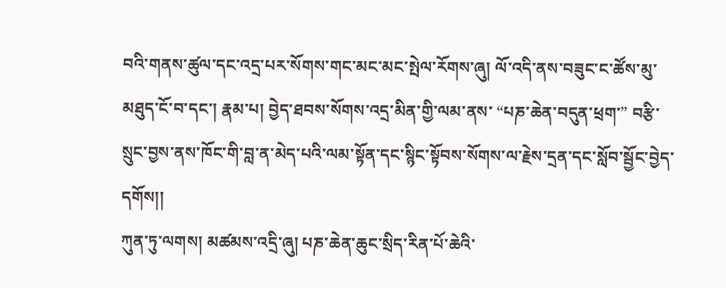བའི་གནས་ཚུལ་དང་འདྲ་པར་སོགས་གང་མང་མང་སྤེལ་རོགས་ཞུ། ལོ་འདི་ནས་བཟུང་ང་ཚོས་མུ་མཐུད་ངོ་བ་དང་། རྣམ་པ། བྱེད་ཐབས་སོགས་འདྲ་མིན་གྱི་ལམ་ནས་ “པཎ་ཆེན་བདུན་ཕྲག་” བརྩི་སྲུང་བྱས་ནས་ཁོང་གི་བླ་ན་མེད་པའི་ལམ་སྟོན་དང་སྙིང་སྟོབས་སོགས་ལ་རྗེས་དྲན་དང་སློབ་སྦྱོང་བྱེད་དགོས།།
ཀུན་ཏུ་ལགས། མཚམས་འདྲི་ཞུ། པཎ་ཆེན་ཆུང་སྲིད་རིན་པོ་ཆེའི་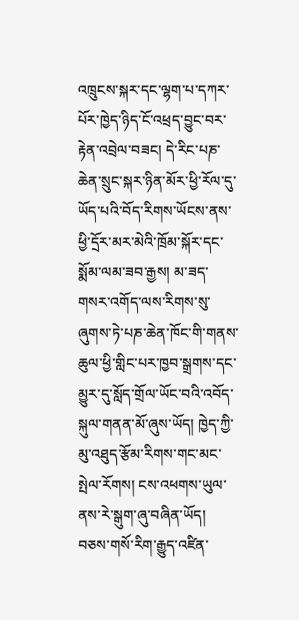འཁྲུངས་སྐར་དང་ལྷག་པ་དཀར་པོར་ཁྱེད་ཉིད་ངོ་འཕྲད་བྱུང་བར་རྟེན་འབྲེལ་བཟང། དེ་རིང་པཎ་ཆེན་སྲུང་སྐར་ཉིན་མོར་ཕྱི་རོལ་དུ་ཡོད་པའི་བོད་རིགས་ཡོངས་ནས་ཕྱི་དྲོར་མར་མེའི་ཁྲོམ་སྐོར་དང་སྨོམ་ལམ་ཟབ་རྒྱས། མ་ཟད་གསར་འགོད་ལས་རིགས་སུ་ཞུགས་ཏེ་པཎ་ཆེན་ཁོང་གི་གནས་ཆུལ་ཕྱི་གླིང་པར་ཁྱབ་སྒྲགས་དང་མྱུར་དུ་སློད་གྲོལ་ཡོང་བའི་འབོད་སྐུལ་གནན་མོ་ཞུས་ཡོད། ཁྱེད་ཀྱི་མུ་འཐུད་རྩོམ་རིགས་གང་མང་སྤེལ་རོགས། ངས་འཕགས་ཡུལ་ནས་རེ་སྒུག་ཞུ་བཞིན་ཡོད། བཅས་གསོ་རིག་རྒྱུད་འཛིན་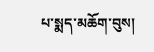པ་སྨད་མཆོག་བུས།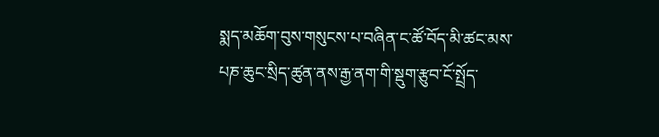སྨད་མཆོག་བུས་གསུངས་པ་བཞིན་ང་ཚོ་བོད་མི་ཚང་མས་པཎ་ཆུང་སྲིད་ཚུན་ནས་རྒྱ་ནག་གི་སྡུག་རྩུབ་ངོ་སྤྲོད་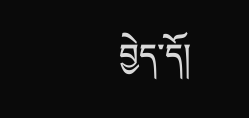བྱེད་དོ།